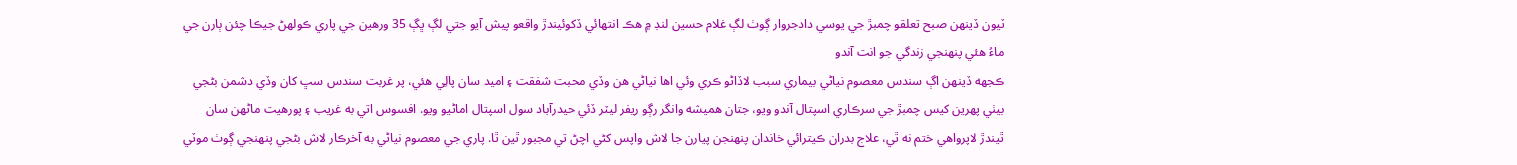ٽيون ڏينهن صبح تعلقو چمبڙ جي يوسي دادجروار ڳوٺ لڳ غلام حسين لنڊ ۾ هڪ انتهائي ڏکوئيندڙ واقعو پيش آيو جتي لڳ ڀڳ 35 ورهين جي پاري ڪولهڻ جيڪا چئن ٻارن جي ماءُ هئي پنهنجي زندگي جو انت آندو
ڪجهه ڏينهن اڳ سندس معصوم نياڻي بيماري سبب لاڏاڻو ڪري وئي اها نياڻي هن وڏي محبت شفقت ۽ اميد سان پالِي هئي، پر غربت سندس سڀ کان وڏي دشمن بڻجي بيٺي پهرين کيس چمبڙ جي سرڪاري اسپتال آندو ويو، جتان هميشه وانگر رڳو ريفر ليٽر ڏئي حيدرآباد سول اسپتال اماڻيو ويو. افسوس اتي به غريب ۽ پورهيت ماڻهن سان ٿيندڙ لاپرواهي ختم نه ٿي، علاج بدران ڪيترائي خاندان پنهنجن پيارن جا لاش واپس کڻي اچڻ تي مجبور ٿين ٿا. پاري جي معصوم نياڻي به آخرڪار لاش بڻجي پنهنجي ڳوٺ موٽي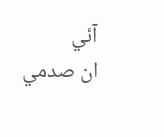آئي
ان صدمي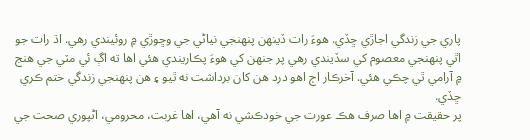پاري جي زندگي اجاڙي ڇڏي. هوءَ رات ڏينهن پنهنجي نياڻي جي وڇوڙي ۾ روئيندي رهي. اڌ رات جو اٿي پنهنجي معصوم کي سڏيندي رهي پر جنهن کي هوءَ پڪاريندي هئي اها ته اڳ ئي مٽي جي هنج ۾ آرامي ٿي چڪي هئي. آخرڪار اڄ اهو درد هن کان برداشت نه ٿيو ۽ هن پنهنجي زندگي ختم ڪري ڇڏي.
پر حقيقت ۾ اها صرف هڪ عورت جي خودڪشي نه آهي، اها غربت، محرومي، اڻپوري صحت جي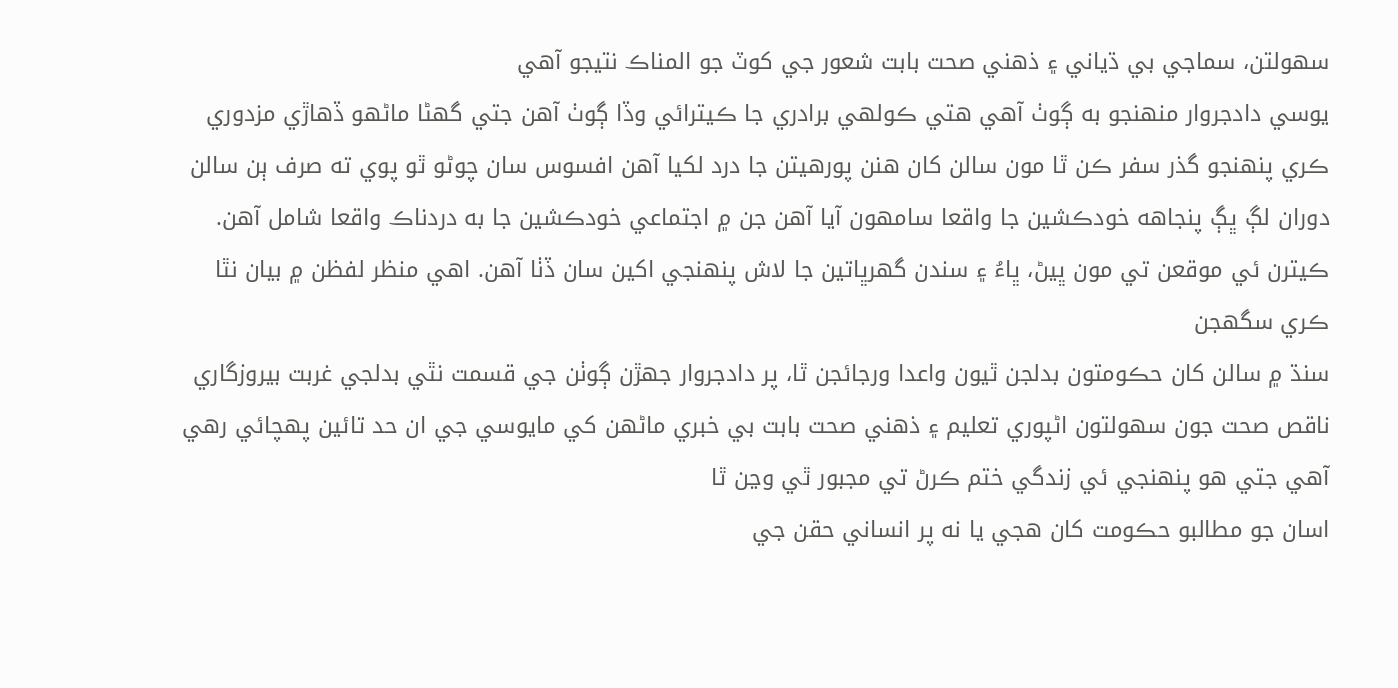سهولتن، سماجي بي ڌياني ۽ ذهني صحت بابت شعور جي کوٽ جو المناڪ نتيجو آهي
يوسي دادجروار منهنجو به ڳوٺ آهي هتي ڪولهي برادري جا ڪيترائي وڏا ڳوٺ آهن جتي گهڻا ماڻهو ڏهاڙي مزدوري ڪري پنهنجو گذر سفر ڪن ٿا مون سالن کان هنن پورهيتن جا درد لکيا آهن افسوس سان چوڻو ٿو پوي ته صرف ٻن سالن دوران لڳ ڀڳ پنجاهه خودڪشين جا واقعا سامهون آيا آهن جن ۾ اجتماعي خودڪشين جا به دردناڪ واقعا شامل آهن. ڪيترن ئي موقعن تي مون ڀيڻ، ڀاءُ ۽ سندن گهرڀاتين جا لاش پنهنجي اکين سان ڏٺا آهن. اهي منظر لفظن ۾ بيان نٿا ڪري سگهجن
سنڌ ۾ سالن کان حڪومتون بدلجن ٿيون واعدا ورجائجن ٿا، پر دادجروار جهڙن ڳوٺن جي قسمت نٿي بدلجي غربت بيروزگاري ناقص صحت جون سهولتون اڻپوري تعليم ۽ ذهني صحت بابت بي خبري ماڻهن کي مايوسي جي ان حد تائين پهچائي رهي آهي جتي هو پنهنجي ئي زندگي ختم ڪرڻ تي مجبور ٿي وڃن ٿا
اسان جو مطالبو حڪومت کان هجي يا نه پر انساني حقن جي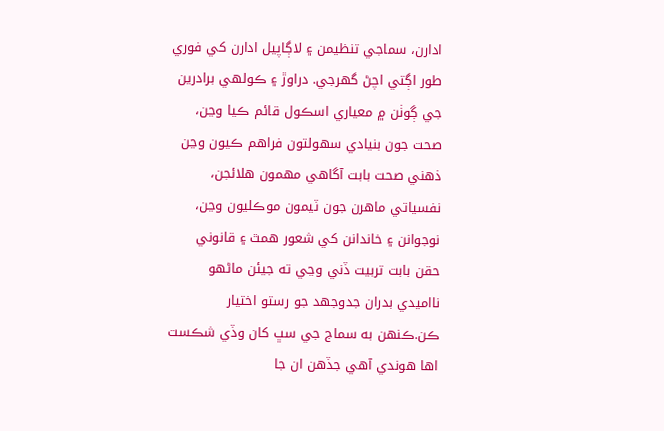ادارن، سماجي تنظيمن ۽ لاڳاپيل ادارن کي فوري طور اڳتي اچڻ گهرجي. دراوڙ ۽ ڪولهي برادرين جي ڳوٺن ۾ معياري اسڪول قائم ڪيا وڃن، صحت جون بنيادي سهولتون فراهم ڪيون وڃن ذهني صحت بابت آگاهي مهمون هلائجن، نفسياتي ماهرن جون ٽيمون موڪليون وڃن، نوجوانن ۽ خاندانن کي شعور همٿ ۽ قانوني حقن بابت تربيت ڏني وڃي ته جيئن ماڻهو نااميدي بدران جدوجهد جو رستو اختيار ڪن.ڪنهن به سماج جي سڀ کان وڏي شڪست اها هوندي آهي جڏهن ان جا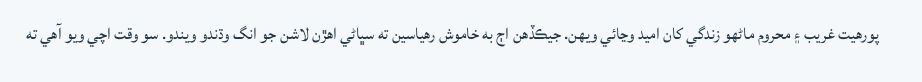پورهيت غريب ۽ محروم ماڻهو زندگي کان اميد وڃائي ويهن. جيڪڏهن اڄ به خاموش رهياسين ته سڀاڻي اهڙن لاشن جو انگ وڌندو ويندو. سو وقت اچي ويو آهي ته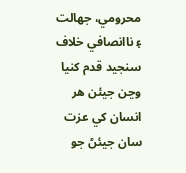محرومي، جهالت ۽ ناانصافي خلاف سنجيد قدم کنيا وڃن جيئن هر انسان کي عزت سان جيئڻ جو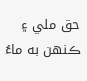حق ملي ۽ ڪنهن به ماءُ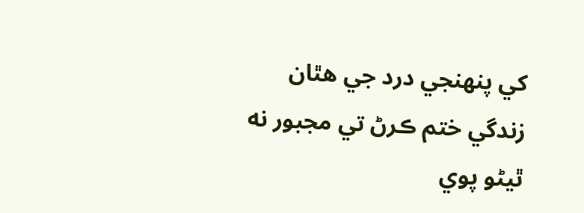کي پنهنجي درد جي هٿان زندگي ختم ڪرڻ تي مجبور نه ٿيڻو پوي